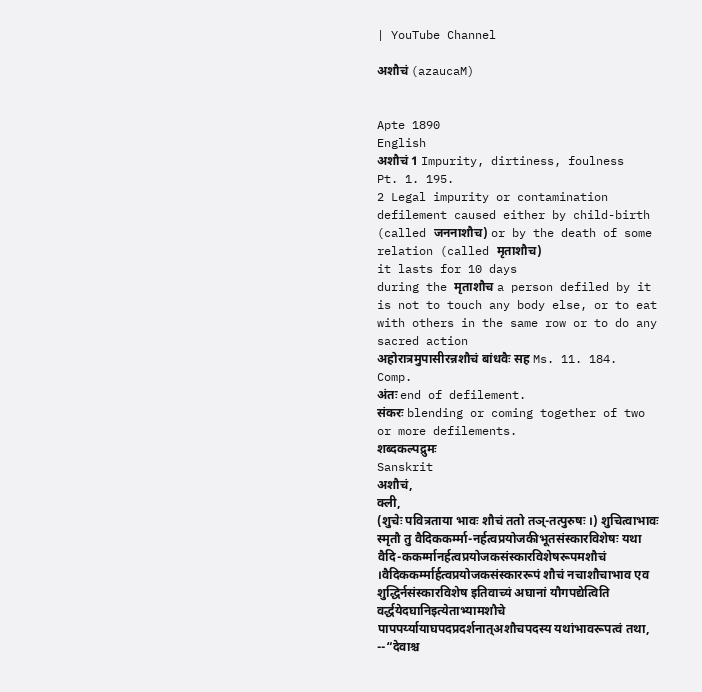| YouTube Channel

अशौचं (azaucaM)


Apte 1890
English
अशौचं 1 Impurity, dirtiness, foulness
Pt. 1. 195.
2 Legal impurity or contamination
defilement caused either by child-birth (called जननाशौच) or by the death of some relation (called मृताशौच)
it lasts for 10 days
during the मृताशौच a person defiled by it is not to touch any body else, or to eat with others in the same row or to do any sacred action
अहोरात्रमुपासीरन्नशौचं बांधवैः सह Ms. 11. 184.
Comp.
अंतः end of defilement.
संकरः blending or coming together of two or more defilements.
शब्दकल्पद्रुमः
Sanskrit
अशौचं,
क्ली,
(शुचेः पवित्रताया भावः शौचं ततो तञ्-तत्पुरुषः ।) शुचित्वाभावः स्मृतौ तु वैदिककर्म्मा-नर्हत्वप्रयोजकीभूतसंस्कारविशेषः यथा वैदि-ककर्म्मानर्हत्वप्रयोजकसंस्कारविशेषरूपमशौचं ।वैदिककर्म्मार्हत्वप्रयोजकसंस्काररूपं शौचं नचाशौचाभाव एव शुद्धिर्नसंस्कारविशेष इतिवाच्यं अघानां यौगपद्येत्विति वर्द्धयेदघानिइत्येताभ्यामशौचे पापपर्य्यायाघपदप्रदर्शनात्अशौचपदस्य यथांभावरूपत्वं तथा, --“देवाश्च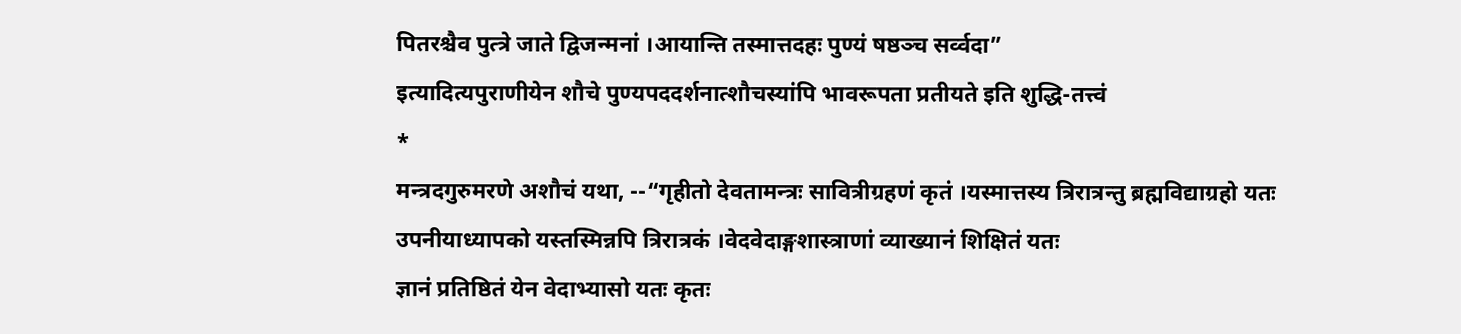पितरश्चैव पुत्त्रे जाते द्विजन्मनां ।आयान्ति तस्मात्तदहः पुण्यं षष्ठञ्च सर्व्वदा”
इत्यादित्यपुराणीयेन शौचे पुण्यपददर्शनात्शौचस्यांपि भावरूपता प्रतीयते इति शुद्धि-तत्त्वं
*
मन्त्रदगुरुमरणे अशौचं यथा, --“गृहीतो देवतामन्त्रः सावित्रीग्रहणं कृतं ।यस्मात्तस्य त्रिरात्रन्तु ब्रह्मविद्याग्रहो यतः
उपनीयाध्यापको यस्तस्मिन्नपि त्रिरात्रकं ।वेदवेदाङ्गशास्त्राणां व्याख्यानं शिक्षितं यतः
ज्ञानं प्रतिष्ठितं येन वेदाभ्यासो यतः कृतः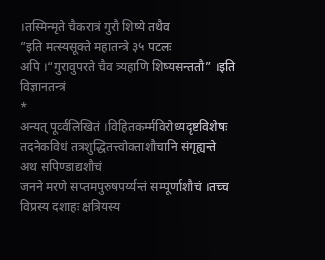।तस्मिन्मृते चैकरात्रं गुरौ शिष्ये तथैव
”इति मत्स्यसूक्ते महातन्त्रे ३५ पटलः
अपि ।“गुरावुपरते चैव त्र्यहाणि शिष्यसन्ततौ” ।इति विज्ञानतन्त्रं
*
अन्यत् पूर्व्वलिखितं ।विहितकर्म्मविरोध्यदृष्टविशेषः तदनेकविधं तत्रशुद्धितत्त्वोक्ताशौचानि संगृह्यन्ते
अथ सपिण्डाद्यशौचं
जनने मरणे सप्तमपुरुषपर्य्यन्तं सम्पूर्णाशौचं ।तच्च विप्रस्य दशाहः क्षत्रियस्य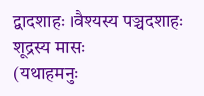द्वादशाहः ।वैश्यस्य पञ्चदशाहः शूद्रस्य मासः
(यथाहमनुः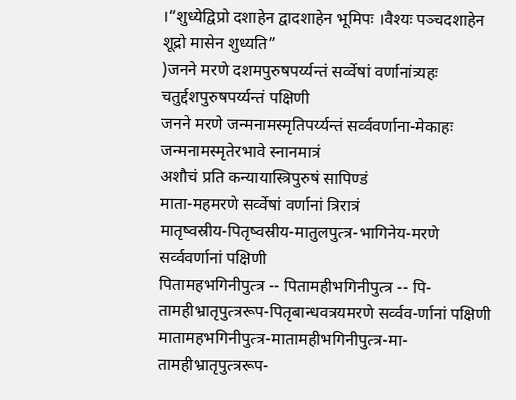।“शुध्येद्विप्रो दशाहेन द्वादशाहेन भूमिपः ।वैश्यः पञ्चदशाहेन शूद्रो मासेन शुध्यति”
)जनने मरणे दशमपुरुषपर्य्यन्तं सर्व्वेषां वर्णानांत्र्यहः चतुर्द्दशपुरुषपर्य्यन्तं पक्षिणी
जनने मरणे जन्मनामस्मृतिपर्य्यन्तं सर्व्ववर्णाना-मेकाहः
जन्मनामस्मृतेरभावे स्नानमात्रं
अशौचं प्रति कन्यायास्त्रिपुरुषं सापिण्डं
माता-महमरणे सर्व्वेषां वर्णानां त्रिरात्रं
मातृष्वस्रीय-पितृष्वस्रीय-मातुलपुत्त्र-भागिनेय-मरणे सर्व्ववर्णानां पक्षिणी
पितामहभगिनीपुत्त्र -- पितामहीभगिनीपुत्त्र -- पि-तामहीभ्रातृपुत्त्ररूप-पितृबान्धवत्रयमरणे सर्व्वव-र्णानां पक्षिणी
मातामहभगिनीपुत्त्र-मातामहीभगिनीपुत्त्र-मा-तामहीभ्रातृपुत्त्ररूप-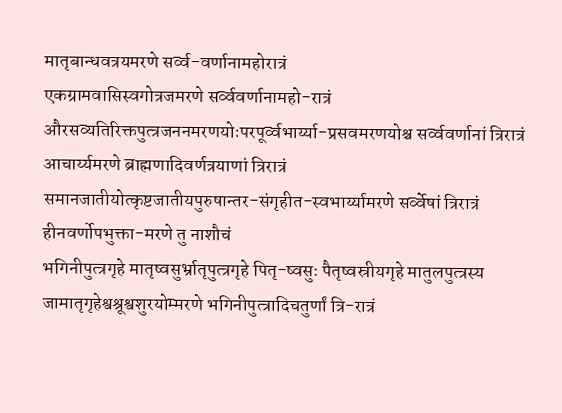मातृबान्धवत्रयमरणे सर्व्व-वर्णानामहोरात्रं
एकग्रामवासिस्वगोत्रजमरणे सर्व्ववर्णानामहो-रात्रं
औरसव्यतिरिक्तपुत्त्रजननमरणयोःपरपूर्व्वभार्य्या-प्रसवमरणयोश्च सर्व्ववर्णानां त्रिरात्रं
आचार्य्यमरणे ब्राह्मणादिवर्णत्रयाणां त्रिरात्रं
समानजातीयोत्कृष्टजातीयपुरुषान्तर-संगृहीत-स्वभार्य्यामरणे सर्व्वेषां त्रिरात्रं
हीनवर्णोपभुक्ता-मरणे तु नाशौचं
भगिनीपुत्त्रगृहे मातृष्वसुर्भ्रातृपुत्त्रगृहे पितृ-ष्वसुः पैतृष्वस्रीयगृहे मातुलपुत्त्रस्य जामातृगृहेश्वश्रूश्वशुरयोम्मरणे भगिनीपुत्त्रादिचतुर्णां त्रि-रात्रं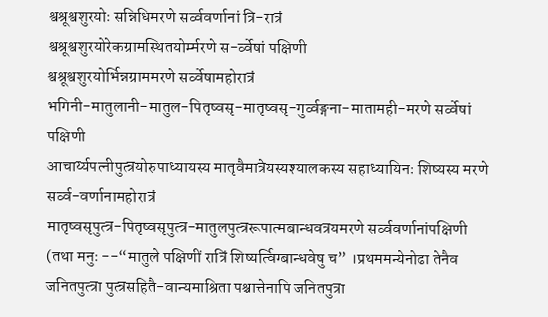श्वश्रूश्वशुरयोः सन्निधिमरणे सर्व्ववर्णानां त्रि-रात्रं
श्वश्रूश्वशुरयोरेकग्रामस्थितयोर्म्मरणे स-र्व्वेषां पक्षिणी
श्वश्रूश्वशुरयोर्भिन्नग्राममरणे सर्व्वेषामहोरात्रं
भगिनी-मातुलानी-मातुल-पितृष्वसृ-मातृष्वसृ-गुर्व्वङ्गना-मातामही-मरणे सर्व्वेषां पक्षिणी
आचार्य्यपत्नीपुत्त्रयोरुपाध्यायस्य मातृवैमात्रेयस्यश्यालकस्य सहाध्यायिनः शिष्यस्य मरणे सर्व्व-वर्णानामहोरात्रं
मातृष्वसृपुत्त्र-पितृष्वसृपुत्त्र-मातुलपुत्त्ररूपात्मबान्धवत्रयमरणे सर्व्ववर्णानांपक्षिणी
(तथा मनुः --“मातुले पक्षिणीं रात्रिं शिष्यर्त्विग्बान्धवेषु च” ।प्रथममन्येनोढा तेनैव जनितपुत्त्रा पुत्त्रसहितै-वान्यमाश्रिता पश्चात्तेनापि जनितपुत्रा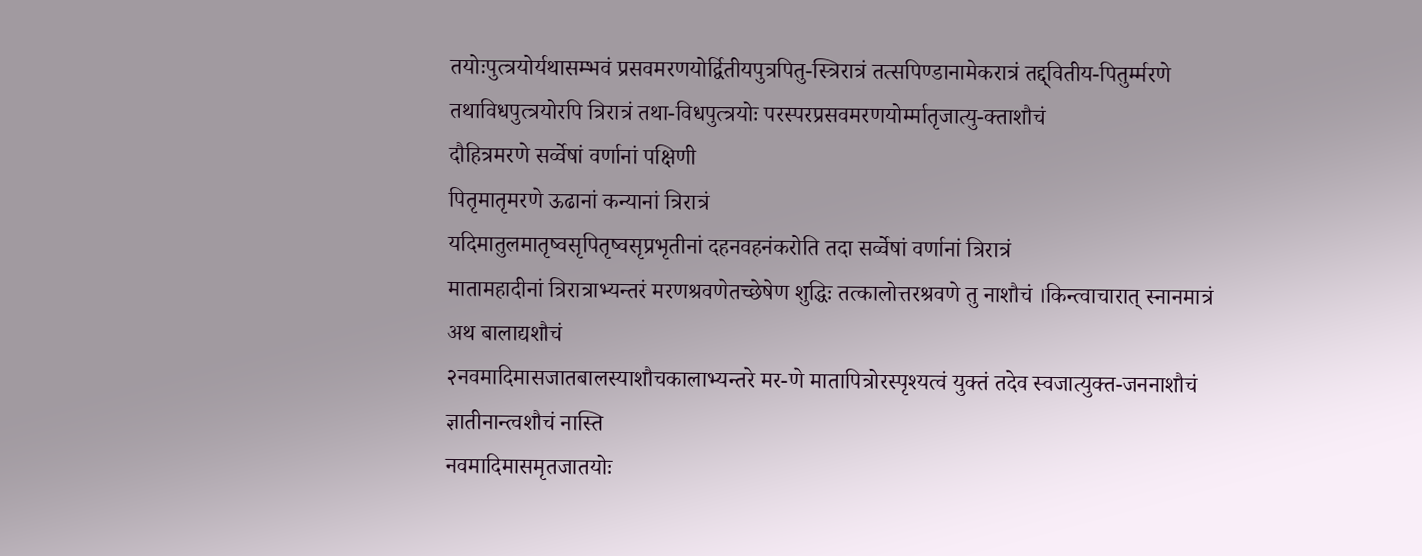तयोःपुत्त्रयोर्यथासम्भवं प्रसवमरणयोर्द्वितीयपुत्रपितु-स्त्रिरात्रं तत्सपिण्डानामेकरात्रं तद्द्वितीय-पितुर्म्मरणे तथाविधपुत्त्रयोरपि त्रिरात्रं तथा-विधपुत्त्रयोः परस्परप्रसवमरणयोर्म्मातृजात्यु-क्ताशौचं
दौहित्रमरणे सर्व्वेषां वर्णानां पक्षिणी
पितृमातृमरणे ऊढानां कन्यानां त्रिरात्रं
यदिमातुलमातृष्वसृपितृष्वसृप्रभृतीनां दहनवहनंकरोति तदा सर्व्वेषां वर्णानां त्रिरात्रं
मातामहादीनां त्रिरात्राभ्यन्तरं मरणश्रवणेतच्छेषेण शुद्धिः तत्कालोत्तरश्रवणे तु नाशौचं ।किन्त्वाचारात् स्नानमात्रं
अथ बालाद्यशौचं
२नवमादिमासजातबालस्याशौचकालाभ्यन्तरे मर-णे मातापित्रोरस्पृश्यत्वं युक्तं तदेव स्वजात्युक्त-जननाशौचं
ज्ञातीनान्त्वशौचं नास्ति
नवमादिमासमृतजातयोः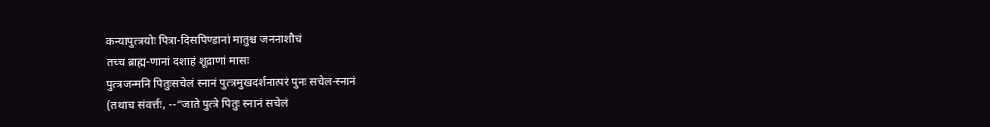कन्यापुत्त्रयोः पित्रा-दिसपिण्डानां मातुश्च जननाशौचं
तच्च ब्राह्म-णानां दशाहं शूद्राणां मासः
पुत्त्रजन्मनि पितुःसचेलं स्नानं पुत्त्रमुखदर्शनात्परं पुनः सचेल-स्नानं
(तथाच संवर्त्तः, --“जाते पुत्त्रे पितुः स्नानं सचेलं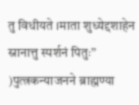तु विधीयते ।माता शुध्येद्दशाहेन स्नानात्तु स्पर्शनं पितुः”
)पुत्त्रकन्याजनने ब्राह्मण्या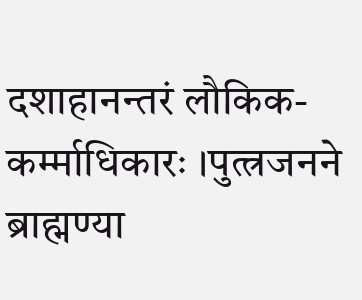दशाहानन्तरं लौकिक-कर्म्माधिकारः ।पुत्त्रजनने ब्राह्मण्या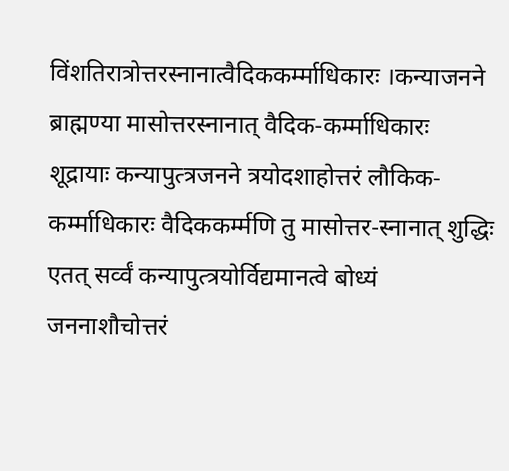विंशतिरात्रोत्तरस्नानात्वैदिककर्म्माधिकारः ।कन्याजनने ब्राह्मण्या मासोत्तरस्नानात् वैदिक-कर्म्माधिकारः
शूद्रायाः कन्यापुत्त्रजनने त्रयोदशाहोत्तरं लौकिक-कर्म्माधिकारः वैदिककर्म्मणि तु मासोत्तर-स्नानात् शुद्धिः
एतत् सर्व्वं कन्यापुत्त्रयोर्विद्यमानत्वे बोध्यं
जननाशौचोत्तरं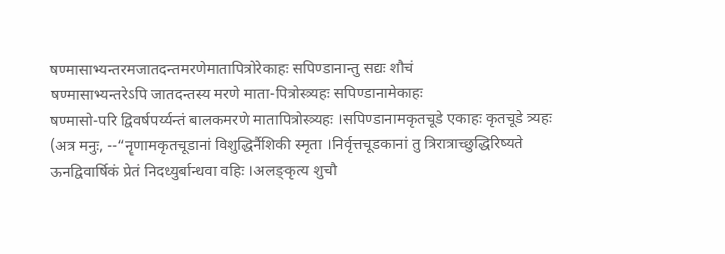षण्मासाभ्यन्तरमजातदन्तमरणेमातापित्रोरेकाहः सपिण्डानान्तु सद्यः शौचं
षण्मासाभ्यन्तरेऽपि जातदन्तस्य मरणे माता-पित्रोस्त्र्यहः सपिण्डानामेकाहः
षण्मासो-परि द्विवर्षपर्य्यन्तं बालकमरणे मातापित्रोस्त्र्यहः ।सपिण्डानामकृतचूडे एकाहः कृतचूडे त्र्यहः
(अत्र मनुः, --“नॄणामकृतचूडानां विशुद्धिर्नैशिकी स्मृता ।निर्वृत्तचूडकानां तु त्रिरात्राच्छुद्धिरिष्यते
ऊनद्विवार्षिकं प्रेतं निदध्युर्बान्धवा वहिः ।अलङ्कृत्य शुचौ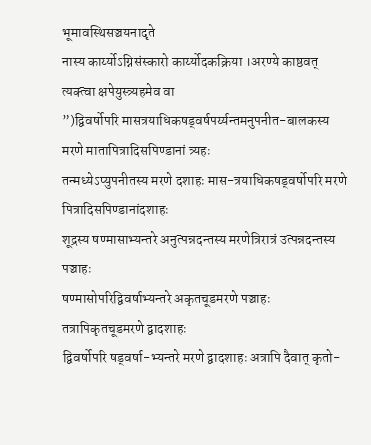भूमावस्थिसञ्चयनादृते
नास्य कार्य्योऽग्निसंस्कारो कार्य्योदकक्रिया ।अरण्ये काष्ठवत् त्यक्त्वा क्षपेयुस्त्र्यहमेव वा
”)द्विवर्षोपरि मासत्रयाधिकषड्वर्षपर्य्यन्तमनुपनीत-बालकस्य मरणे मातापित्रादिसपिण्डानां त्र्यहः
तन्मध्येऽप्युपनीतस्य मरणे दशाहः मास-त्रयाधिकषड्वर्षोपरि मरणे पित्रादिसपिण्डानांदशाहः
शूद्रस्य षण्मासाभ्यन्तरे अनुत्पन्नदन्तस्य मरणेत्रिरात्रं उत्पन्नदन्तस्य पञ्चाहः
षण्मासोपरिद्विवर्षाभ्यन्तरे अकृतचूडमरणे पञ्चाहः तत्रापिकृतचूडमरणे द्वादशाहः
द्विवर्षोपरि षड्वर्षा-भ्यन्तरे मरणे द्वादशाहः अत्रापि दैवात् कृतो-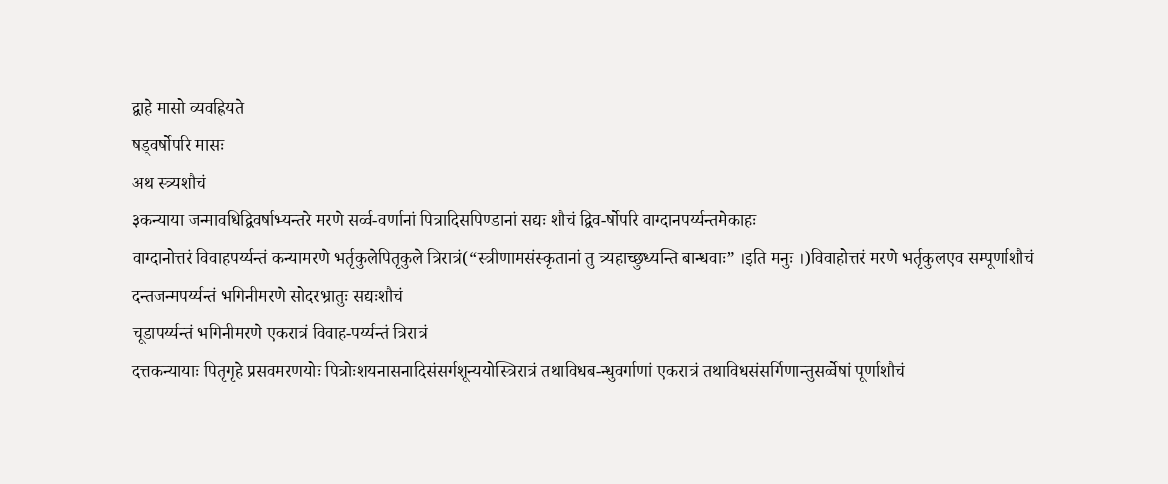द्वाहे मासो व्यवह्रियते
षड्वर्षोपरि मासः
अथ स्त्र्यशौचं
३कन्याया जन्मावधिद्विवर्षाभ्यन्तरे मरणे सर्व्व-वर्णानां पित्रादिसपिण्डानां सद्यः शौचं द्विव-र्षोपरि वाग्दानपर्य्यन्तमेकाहः
वाग्दानोत्तरं विवाहपर्य्यन्तं कन्यामरणे भर्तृकुलेपितृकुले त्रिरात्रं(“स्त्रीणामसंस्कृतानां तु त्र्यहाच्छुध्यन्ति बान्धवाः” ।इति मनुः ।)विवाहोत्तरं मरणे भर्तृकुलएव सम्पूर्णाशौचं
दन्तजन्मपर्य्यन्तं भगिनीमरणे सोदरभ्रातुः सद्यःशौचं
चूडापर्य्यन्तं भगिनीमरणे एकरात्रं विवाह-पर्य्यन्तं त्रिरात्रं
दत्तकन्यायाः पितृगृहे प्रसवमरणयोः पित्रोःशयनासनादिसंसर्गशून्ययोस्त्रिरात्रं तथाविधब-न्धुवर्गाणां एकरात्रं तथाविधसंसर्गिणान्तुसर्व्वेषां पूर्णाशौचं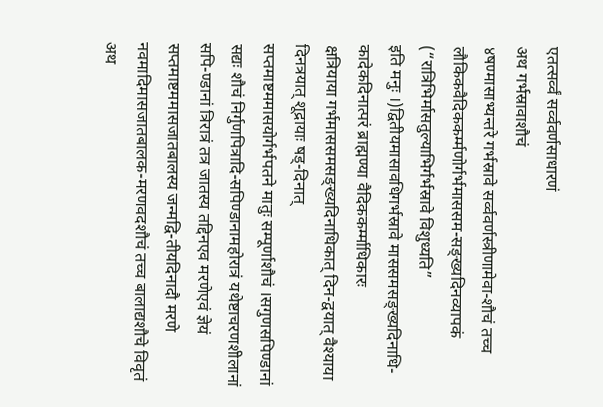एतत्सर्व्वं सर्व्ववर्णसाधारणं
अथ गर्भस्रावाशौचं
४षण्मासाभ्यन्तरे गर्भस्रावे सर्व्ववर्णस्त्रीणामेवा-शौचं तच्च लौकिकवैदिककर्म्मणोर्गर्भमाससम-सङ्ख्यदिनव्यापकं
(“रात्रिभिर्मासतुल्याभिर्गर्भस्रावे विशुध्यति”
इति मनुः ।)द्वितीयमासावधिगर्भस्रावे माससमसङ्ख्यदिनाधि-कादेकदिनात्परं ब्राह्मण्या वैदिककर्म्माधिकारः
क्षत्रियाया गर्भमाससमसङ्ख्यदिनाधिकात् दिन-द्वयात् वैश्याया दिनत्रयात् शूद्रायाः षड्-दिनात्
सप्तमाष्टममासयोर्गर्भपतने मातुः सम्पूर्णाशौचं ।सगुणसपिण्डानां सद्यः शौचं निर्गुणपित्रादि-सपिण्डानामहोरात्रं यथेष्टाचरणशीलानां सपि-ण्डानां त्रिरात्रं तत्र जातस्य तद्दिनएव मरणेएवं ज्ञेयं
सप्तमाष्टममासजातबालस्य जन्मद्वि-तीयदिनादौ मरणे नवमादिमासजातबालक-मरणवदशौचं तच्च बालाद्यशौचे विवृतं
अथ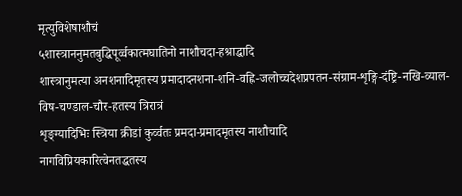मृत्युविशेषाशौचं
५शास्त्राननुमतबुद्धिपूर्व्वकात्मघातिनो नाशौचदा-हश्राद्धादि
शास्त्रानुमत्या अनशनादिमृतस्य प्रमादादनशना-शनि-वह्नि-जलोच्चदेशप्रपतन-संग्राम-शृङ्गि-दंष्ट्रि-नखि-व्याल-विष-चण्डाल-चौर-हतस्य त्रिरात्रं
शृङ्ग्यादिभिः स्त्रिया क्रीडां कुर्व्वतः प्रमदा-प्रमादमृतस्य नाशौचादि
नागविप्रियकारित्वेनतद्धतस्य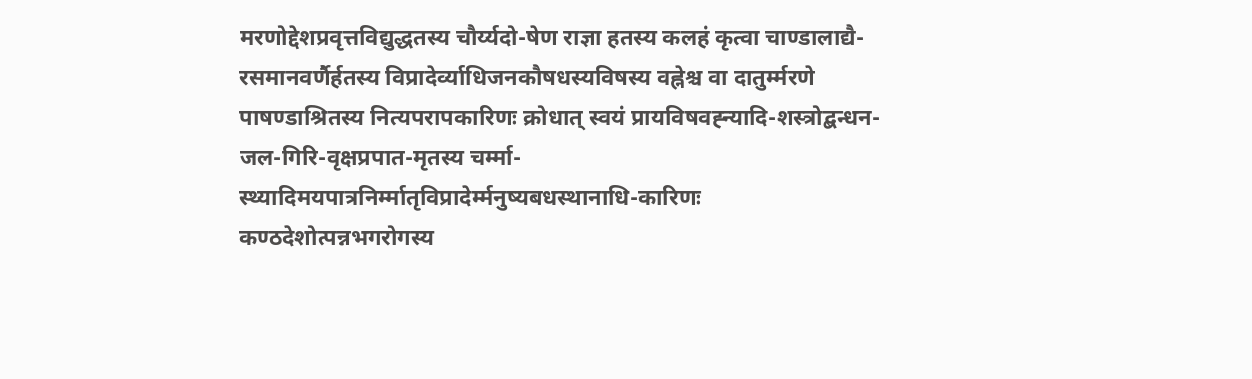मरणोद्देशप्रवृत्तविद्युद्धतस्य चौर्य्यदो-षेण राज्ञा हतस्य कलहं कृत्वा चाण्डालाद्यै-रसमानवर्णैर्हतस्य विप्रादेर्व्याधिजनकौषधस्यविषस्य वह्नेश्च वा दातुर्म्मरणे पाषण्डाश्रितस्य नित्यपरापकारिणः क्रोधात् स्वयं प्रायविषवह्न्यादि-शस्त्रोद्बन्धन-जल-गिरि-वृक्षप्रपात-मृतस्य चर्म्मा-स्थ्यादिमयपात्रनिर्म्मातृविप्रादेर्म्मनुष्यबधस्थानाधि-कारिणः कण्ठदेशोत्पन्नभगरोगस्य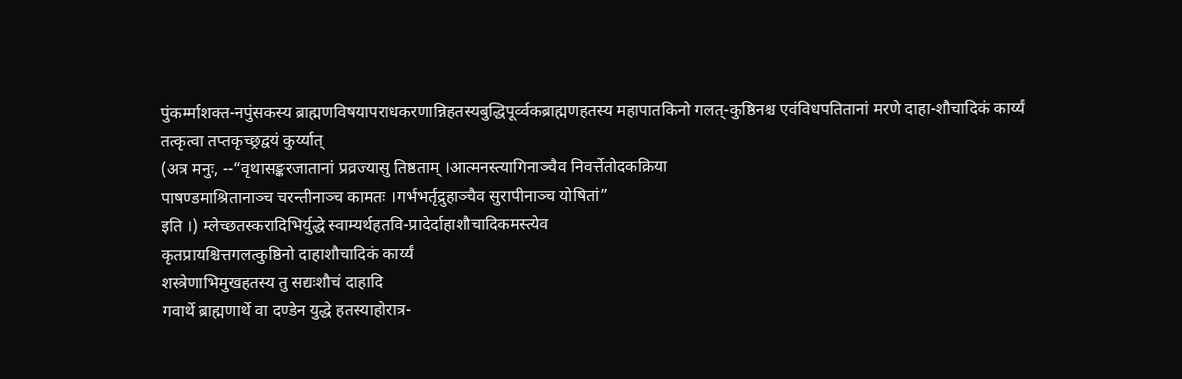पुंकर्म्माशक्त-नपुंसकस्य ब्राह्मणविषयापराधकरणान्निहतस्यबुद्धिपूर्व्वकब्राह्मणहतस्य महापातकिनो गलत्-कुष्ठिनश्च एवंविधपतितानां मरणे दाहा-शौचादिकं कार्य्यं
तत्कृत्वा तप्तकृच्छ्रद्वयं कुर्य्यात्
(अत्र मनुः, --“वृथासङ्करजातानां प्रव्रज्यासु तिष्ठताम् ।आत्मनस्त्यागिनाञ्चैव निवर्त्तेतोदकक्रिया
पाषण्डमाश्रितानाञ्च चरन्तीनाञ्च कामतः ।गर्भभर्तृद्रुहाञ्चैव सुरापीनाञ्च योषितां”
इति ।) म्लेच्छतस्करादिभिर्युद्धे स्वाम्यर्थहतवि-प्रादेर्दाहाशौचादिकमस्त्येव
कृतप्रायश्चित्तगलत्कुष्ठिनो दाहाशौचादिकं कार्य्यं
शस्त्रेणाभिमुखहतस्य तु सद्यःशौचं दाहादि
गवार्थे ब्राह्मणार्थे वा दण्डेन युद्धे हतस्याहोरात्र-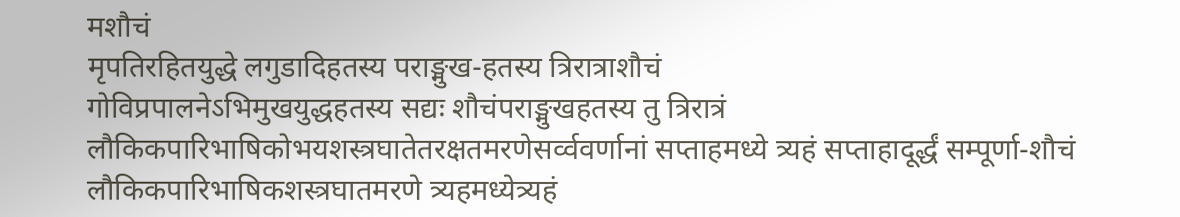मशौचं
मृपतिरहितयुद्धे लगुडादिहतस्य पराङ्मुख-हतस्य त्रिरात्राशौचं
गोविप्रपालनेऽभिमुखयुद्धहतस्य सद्यः शौचंपराङ्मुखहतस्य तु त्रिरात्रं
लौकिकपारिभाषिकोभयशस्त्रघातेतरक्षतमरणेसर्व्ववर्णानां सप्ताहमध्ये त्र्यहं सप्ताहादूर्द्धं सम्पूर्णा-शौचं
लौकिकपारिभाषिकशस्त्रघातमरणे त्र्यहमध्येत्र्यहं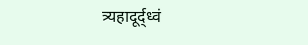त्र्यहादूर्द्ध्वं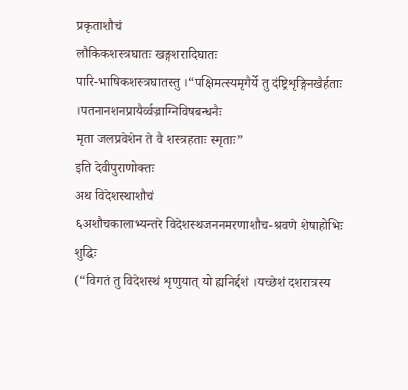प्रकृताशौचं
लौकिकशस्त्रघातः खङ्गशरादिघातः
पारि-भाषिकशस्त्रघातस्तु ।“पक्षिमत्स्यमृगैर्ये तु दंष्ट्रिशृङ्गिनखैर्हताः ।पतनानशनप्रायैर्व्वज्राग्निविषबन्धनैः
मृता जलप्रवेशेन ते वै शस्त्रहताः स्मृताः”
इति देवीपुराणोक्तः
अथ विदेशस्थाशौचं
६अशौचकालाभ्यन्तरे विदेशस्थजननमरणाशौच-श्रवणे शेषाहोभिः शुद्धिः
(“विगतं तु विदेशस्थं शृणुयात् यो ह्यनिर्द्दशं ।यच्छेशं दशरात्रस्य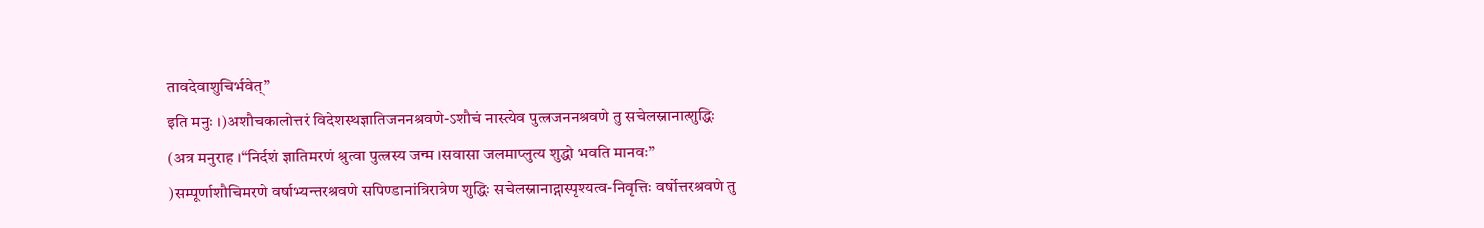तावदेवाशुचिर्भवेत्”
इति मनुः ।)अशौचकालोत्तरं विदेशस्थज्ञातिजननश्रवणे-ऽशौचं नास्त्येव पुत्त्रजननश्रवणे तु सचेलस्नानात्शुद्धिः
(अत्र मनुराह ।“निर्दशं ज्ञातिमरणं श्रुत्वा पुत्त्रस्य जन्म ।सवासा जलमाप्लुत्य शुद्धो भवति मानवः”
)सम्पूर्णाशौचिमरणे वर्षाभ्यन्तरश्रवणे सपिण्डानांत्रिरात्रेण शुद्धिः सचेलस्नानाद्गास्पृश्यत्व-निवृत्तिः वर्षोत्तरश्रवणे तु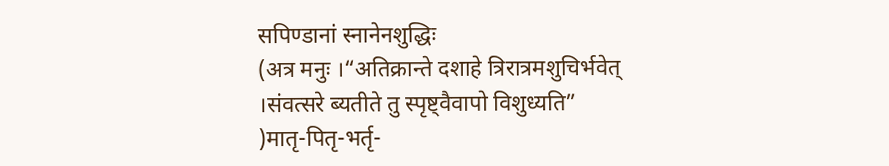सपिण्डानां स्नानेनशुद्धिः
(अत्र मनुः ।“अतिक्रान्ते दशाहे त्रिरात्रमशुचिर्भवेत् ।संवत्सरे ब्यतीते तु स्पृष्ट्वैवापो विशुध्यति”
)मातृ-पितृ-भर्तृ-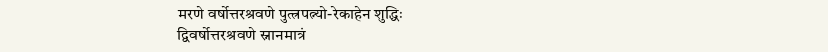मरणे वर्षोत्तरश्रवणे पुत्त्रपत्न्यो-रेकाहेन शुद्धिः
द्विवर्षोत्तरश्रवणे स्नानमात्रं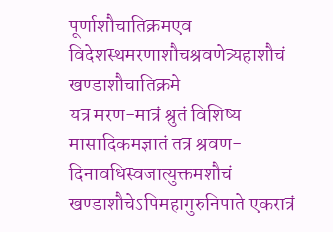पूर्णाशौचातिक्रमएव विदेशस्थमरणाशौचश्रवणेत्र्यहाशौचं खण्डाशौचातिक्रमे
यत्र मरण-मात्रं श्रुतं विशिष्य मासादिकमज्ञातं तत्र श्रवण-दिनावधिस्वजात्युक्तमशौचं खण्डाशौचेऽपिमहागुरुनिपाते एकरात्रं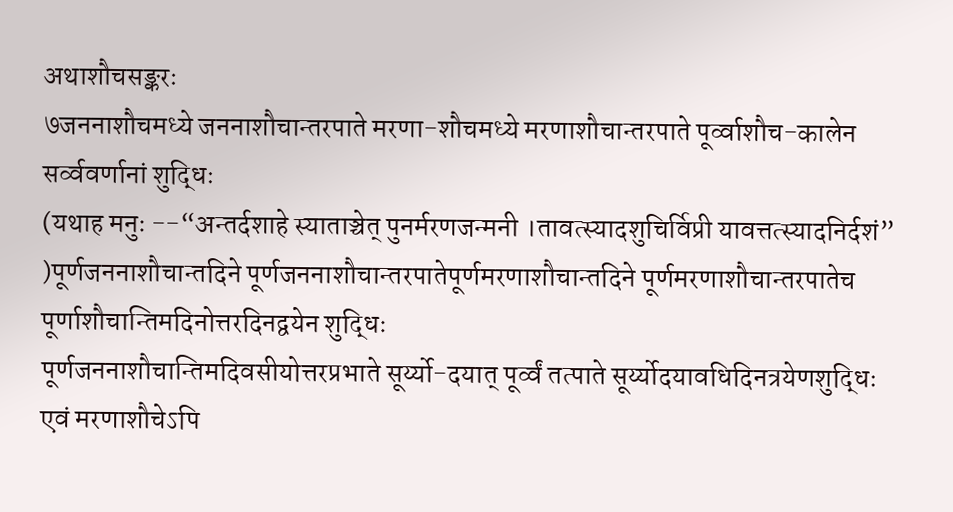अथाशौचसङ्करः
७जननाशौचमध्ये जननाशौचान्तरपाते मरणा-शौचमध्ये मरणाशौचान्तरपाते पूर्व्वाशौच-कालेन सर्व्ववर्णानां शुद्धिः
(यथाह मनुः --“अन्तर्दशाहे स्याताञ्चेत् पुनर्मरणजन्मनी ।तावत्स्यादशुचिर्विप्री यावत्तत्स्यादनिर्दशं”
)पूर्णजननाशौचान्तदिने पूर्णजननाशौचान्तरपातेपूर्णमरणाशौचान्तदिने पूर्णमरणाशौचान्तरपातेच पूर्णाशौचान्तिमदिनोत्तरदिनद्वयेन शुद्धिः
पूर्णजननाशौचान्तिमदिवसीयोत्तरप्रभाते सूर्य्यो-दयात् पूर्व्वं तत्पाते सूर्य्योदयावधिदिनत्रयेणशुद्धिः
एवं मरणाशौचेऽपि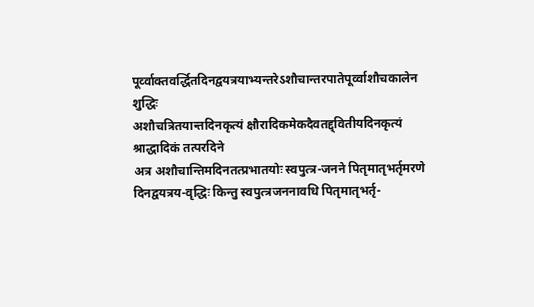पूर्व्वाक्तवर्द्धितदिनद्वयत्रयाभ्यन्तरेऽशौचान्तरपातेपूर्व्वाशौचकालेन शुद्धिः
अशौचत्रितयान्तदिनकृत्यं क्षौरादिकमेकदैवतद्द्वितीयदिनकृत्यं श्राद्धादिकं तत्परदिने
अत्र अशौचान्तिमदिनतत्प्रभातयोः स्वपुत्त्र-जनने पितृमातृभर्तृमरणे दिनद्वयत्रय-वृद्धिः किन्तु स्वपुत्त्रजननावधि पितृमातृभर्तृ-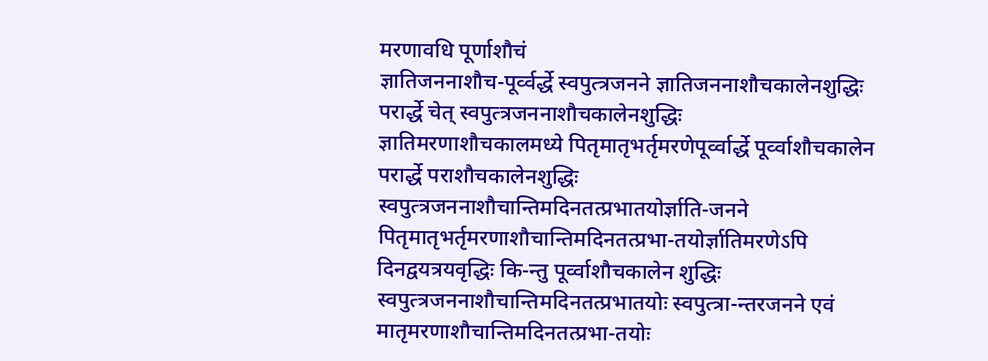मरणावधि पूर्णाशौचं
ज्ञातिजननाशौच-पूर्व्वर्द्धे स्वपुत्त्रजनने ज्ञातिजननाशौचकालेनशुद्धिः
परार्द्धे चेत् स्वपुत्त्रजननाशौचकालेनशुद्धिः
ज्ञातिमरणाशौचकालमध्ये पितृमातृभर्तृमरणेपूर्व्वार्द्धे पूर्व्वाशौचकालेन परार्द्धे पराशौचकालेनशुद्धिः
स्वपुत्त्रजननाशौचान्तिमदिनतत्प्रभातयोर्ज्ञाति-जनने पितृमातृभर्तृमरणाशौचान्तिमदिनतत्प्रभा-तयोर्ज्ञातिमरणेऽपि दिनद्वयत्रयवृद्धिः कि-न्तु पूर्व्वाशौचकालेन शुद्धिः
स्वपुत्त्रजननाशौचान्तिमदिनतत्प्रभातयोः स्वपुत्त्रा-न्तरजनने एवं मातृमरणाशौचान्तिमदिनतत्प्रभा-तयोः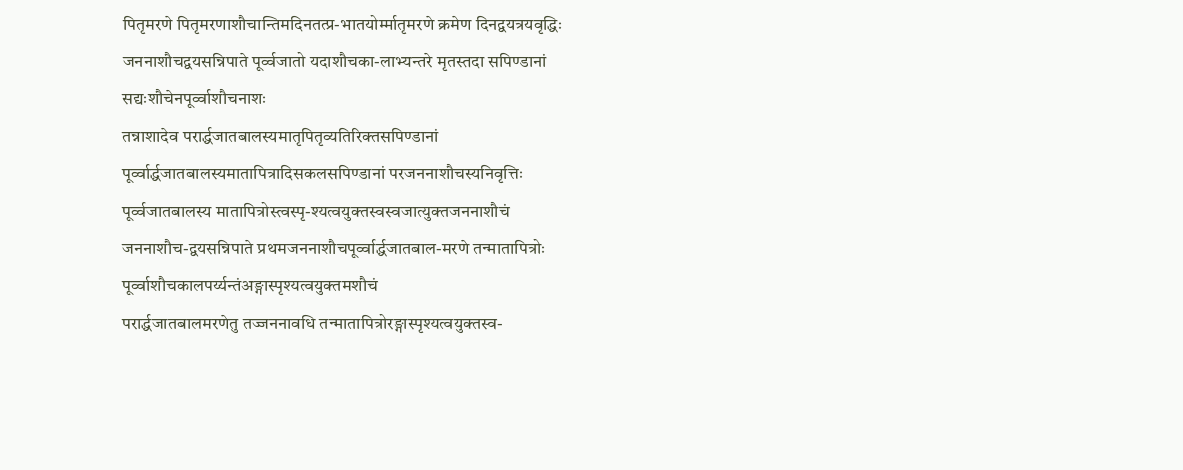पितृमरणे पितृमरणाशौचान्तिमदिनतत्प्र-भातयोर्म्मातृमरणे क्रमेण दिनद्वयत्रयवृद्धिः
जननाशौचद्वयसन्निपाते पूर्व्वजातो यदाशौचका-लाभ्यन्तरे मृतस्तदा सपिण्डानां सद्यःशौचेनपूर्व्वाशौचनाशः
तन्नाशादेव परार्द्धजातबालस्यमातृपितृव्यतिरिक्तसपिण्डानां पूर्व्वार्द्धजातबालस्यमातापित्रादिसकलसपिण्डानां परजननाशौचस्यनिवृत्तिः
पूर्व्वजातबालस्य मातापित्रोस्त्वस्पृ-श्यत्वयुक्तस्वस्वजात्युक्तजननाशौचं
जननाशौच-द्वयसन्निपाते प्रथमजननाशौचपूर्व्वार्द्धजातबाल-मरणे तन्मातापित्रोः पूर्व्वाशौचकालपर्य्यन्तंअङ्गास्पृश्यत्वयुक्तमशौचं
परार्द्धजातबालमरणेतु तज्जननावधि तन्मातापित्रोरङ्गास्पृश्यत्वयुक्तस्व-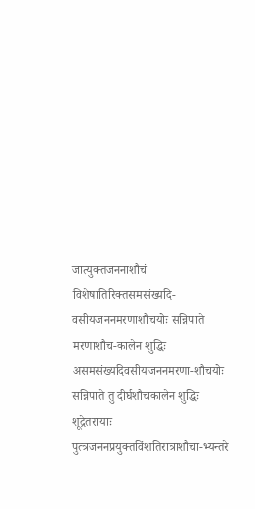जात्युक्तजननाशौचं विशेषातिरिक्तसमसंख्यदि-वसीयजननमरणाशौचयोः सन्निपाते मरणाशौच-कालेन शुद्धिः असमसंख्यदिवसीयजननमरणा-शौचयोः सन्निपाते तु दीर्घशौचकालेन शुद्धिः
शूद्रेतरायाः पुत्त्रजननप्रयुक्तविंशतिरात्राशौचा-भ्यन्तरे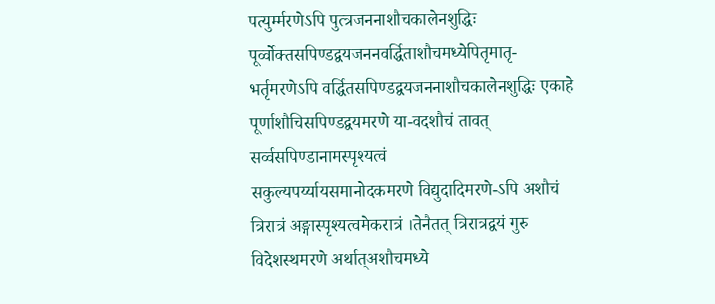पत्युर्म्मरणेऽपि पुत्त्रजननाशौचकालेनशुद्धिः
पूर्व्वोक्तसपिण्डद्वयजननवर्द्धिताशौचमध्येपितृमातृ-भर्तृमरणेऽपि वर्द्धितसपिण्डद्वयजननाशौचकालेनशुद्धिः एकाहे पूर्णाशौचिसपिण्डद्वयमरणे या-वदशौचं तावत् सर्व्वसपिण्डानामस्पृश्यत्वं
सकुल्यपर्य्यायसमानोदकमरणे विद्युदादिमरणे-ऽपि अशौचं त्रिरात्रं अङ्गास्पृश्यत्वमेकरात्रं ।तेनैतत् त्रिरात्रद्वयं गुरु
विदेशस्थमरणे अर्थात्अशौचमध्ये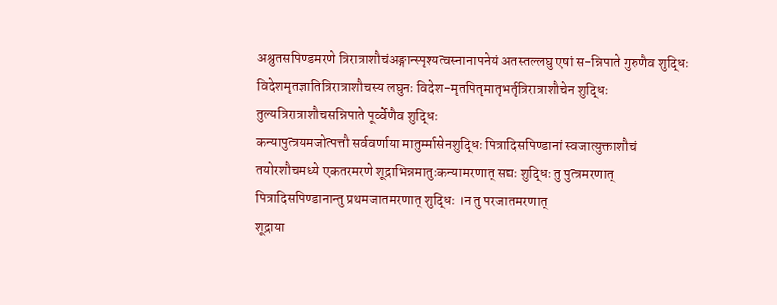अश्रुतसपिण्डमरणे त्रिरात्राशौचंअङ्गान्स्पृश्यत्वस्नानापनेयं अतस्तल्लघु एषां स-न्निपाते गुरुणैव शुद्धिः
विदेशमृतज्ञातित्रिरात्राशौचस्य लघुनः विदेश-मृतपितृमातृभर्तृत्रिरात्राशौचेन शुद्धिः
तुल्यत्रिरात्राशौचसन्निपाते पूर्व्वेणैव शुद्धिः
कन्यापुत्त्रयमजोत्पत्तौ सर्ववर्णाया मातुर्म्मासेनशुद्धिः पित्रादिसपिण्डानां स्वजात्युक्ताशौचं
तयोरशौचमध्ये एकतरमरणे शूद्राभिन्नमातुःकन्यामरणात् सद्यः शुद्धिः तु पुत्त्रमरणात्
पित्रादिसपिण्डानान्तु प्रथमजातमरणात् शुद्धिः ।न तु परजातमरणात्
शूद्राया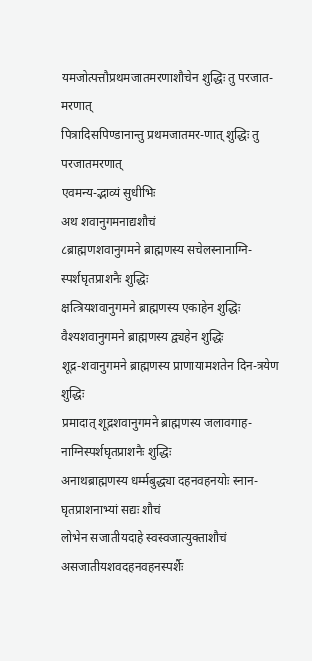यमजोत्पत्तौप्रथमजातमरणाशौचेन शुद्धिः तु परजात-मरणात्
पित्रादिसपिण्डानान्तु प्रथमजातमर-णात् शुद्धिः तु परजातमरणात्
एवमन्य-द्भाव्यं सुधीभिः
अथ शवानुगमनाद्यशौचं
८ब्राह्मणशवानुगमने ब्राह्मणस्य सचेलस्नानाग्नि-स्पर्शघृतप्राशनैः शुद्धिः
क्षत्त्रियशवानुगमने ब्राह्मणस्य एकाहेन शुद्धिः
वैश्यशवानुगमने ब्राह्मणस्य द्व्यहेन शुद्धिः
शूद्र-शवानुगमने ब्राह्मणस्य प्राणायामशतेन दिन-त्रयेण शुद्धिः
प्रमादात् शूद्रशवानुगमने ब्राह्मणस्य जलावगाह-नाग्निस्पर्शघृतप्राशनैः शुद्धिः
अनाथब्राह्मणस्य धर्म्मबुद्ध्या दहनवहनयोः स्नान-घृतप्राशनाभ्यां सद्यः शौचं
लोभेन सजातीयदाहे स्वस्वजात्युक्ताशौचं
असजातीयशवदहनवहनस्पर्शैः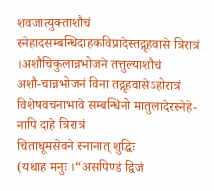शवजात्युक्ताशौचं
स्नेहादसम्बन्धिदाहकविप्रादेस्तद्गृहवासे त्रिरात्रं ।अशौचिकुलान्नभोजने तत्तुल्याशौचं
अशौ-चान्नभोजनं विना तद्गृहवासेऽहोरात्रं
विशेषवचनाभावे सम्बन्धिनो मातुलादेरस्नेहे-नापि दाहे त्रिरात्रं
चिताधूमसेवने स्नानात् शुद्धिः
(यथाह मनुः ।“असपिण्डं द्विजं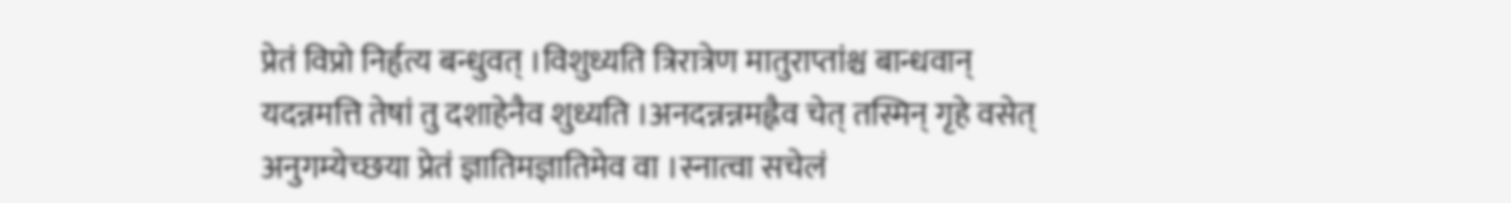प्रेतं विप्रो निर्हृत्य बन्धुवत् ।विशुध्यति त्रिरात्रेण मातुराप्तांश्च बान्धवान्
यदन्नमत्ति तेषां तु दशाहेनैव शुध्यति ।अनदन्नन्नमह्नैव चेत् तस्मिन् गृहे वसेत्
अनुगम्येच्छया प्रेतं ज्ञातिमज्ञातिमेव वा ।स्नात्वा सचेलं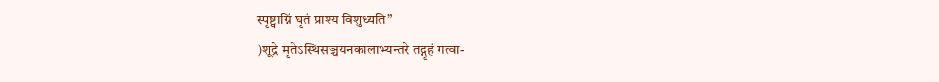स्पृष्ट्वाग्निं घृतं प्राश्य विशुध्यति”
)शूद्रे मृतेऽस्थिसञ्चयनकालाभ्यन्तरे तद्गृहं गत्वा-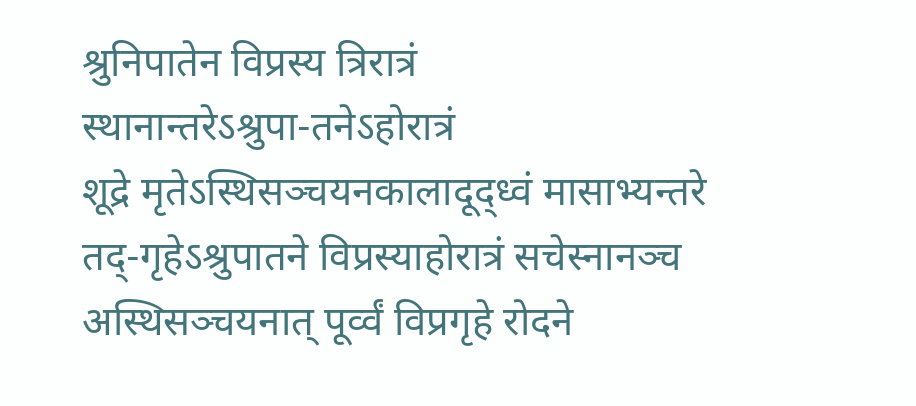श्रुनिपातेन विप्रस्य त्रिरात्रं
स्थानान्तरेऽश्रुपा-तनेऽहोरात्रं
शूद्रे मृतेऽस्थिसञ्चयनकालादूद्ध्वं मासाभ्यन्तरे तद्-गृहेऽश्रुपातने विप्रस्याहोरात्रं सचेस्नानञ्च
अस्थिसञ्चयनात् पूर्व्वं विप्रगृहे रोदने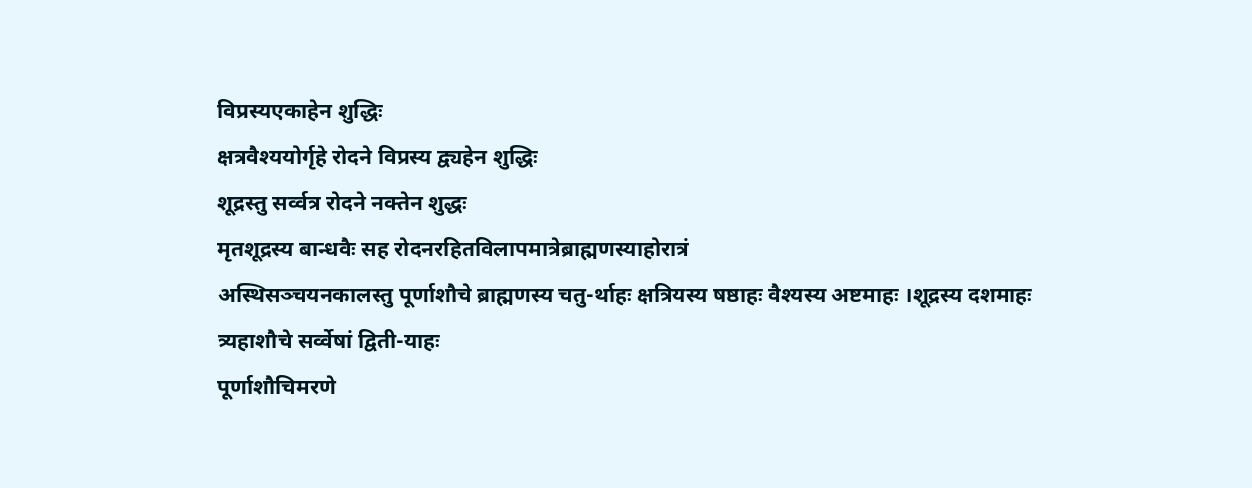विप्रस्यएकाहेन शुद्धिः
क्षत्रवैश्ययोर्गृहे रोदने विप्रस्य द्व्यहेन शुद्धिः
शूद्रस्तु सर्व्वत्र रोदने नक्तेन शुद्धः
मृतशूद्रस्य बान्धवैः सह रोदनरहितविलापमात्रेब्राह्मणस्याहोरात्रं
अस्थिसञ्चयनकालस्तु पूर्णाशौचे ब्राह्मणस्य चतु-र्थाहः क्षत्रियस्य षष्ठाहः वैश्यस्य अष्टमाहः ।शूद्रस्य दशमाहः
त्र्यहाशौचे सर्व्वेषां द्विती-याहः
पूर्णाशौचिमरणे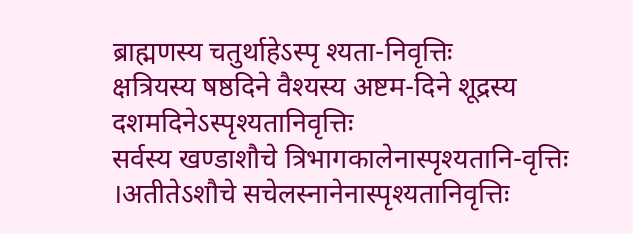ब्राह्मणस्य चतुर्थाहेऽस्पृ श्यता-निवृत्तिः
क्षत्रियस्य षष्ठदिने वैश्यस्य अष्टम-दिने शूद्रस्य दशमदिनेऽस्पृश्यतानिवृत्तिः
सर्वस्य खण्डाशौचे त्रिभागकालेनास्पृश्यतानि-वृत्तिः ।अतीतेऽशौचे सचेलस्नानेनास्पृश्यतानिवृत्तिः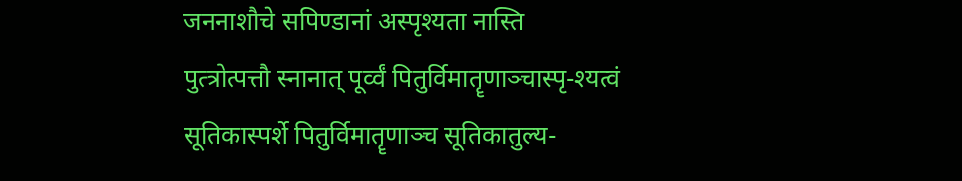जननाशौचे सपिण्डानां अस्पृश्यता नास्ति
पुत्त्रोत्पत्तौ स्नानात् पूर्व्वं पितुर्विमातॄणाञ्चास्पृ-श्यत्वं
सूतिकास्पर्शे पितुर्विमातॄणाञ्च सूतिकातुल्य-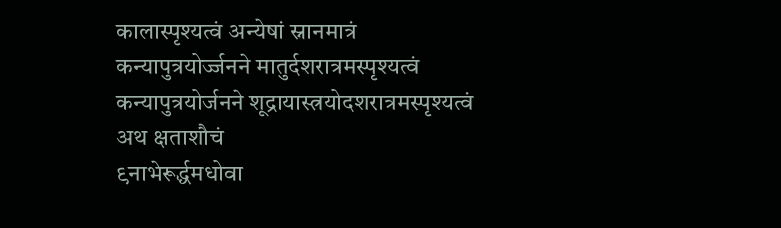कालास्पृश्यत्वं अन्येषां स्नानमात्रं
कन्यापुत्रयोर्ज्जनने मातुर्दशरात्रमस्पृश्यत्वं
कन्यापुत्रयोर्जनने शूद्रायास्त्रयोदशरात्रमस्पृश्यत्वं
अथ क्षताशौचं
९नाभेरूर्द्धमधोवा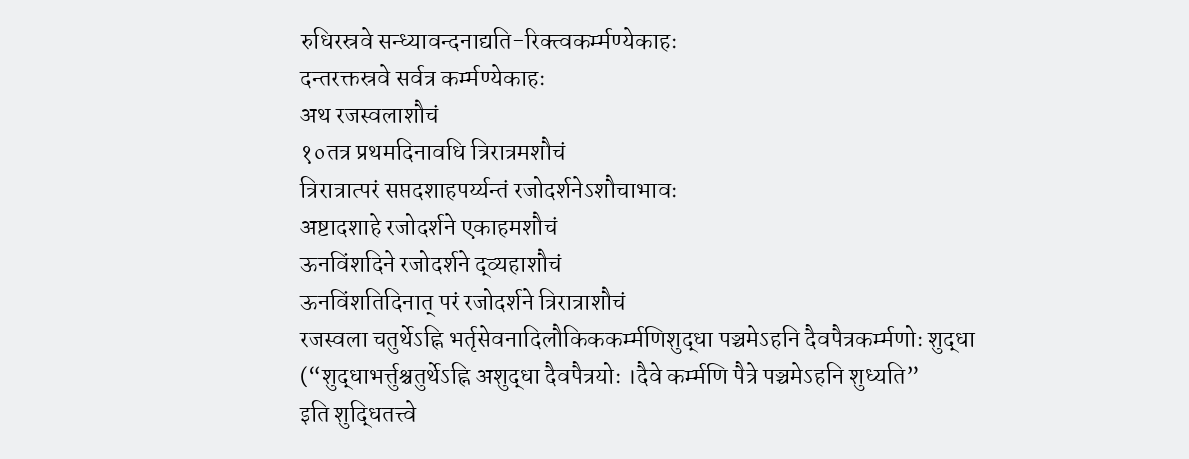रुधिरस्रवे सन्ध्यावन्दनाद्यति-रिक्त्वकर्म्मण्येकाहः
दन्तरक्तस्रवे सर्वत्र कर्म्मण्येकाहः
अथ रजस्वलाशौचं
१०तत्र प्रथमदिनावधि त्रिरात्रमशौचं
त्रिरात्रात्परं सप्तदशाहपर्य्यन्तं रजोदर्शनेऽशौचाभावः
अष्टादशाहे रजोदर्शने एकाहमशौचं
ऊनविंशदिने रजोदर्शने द्व्यहाशौचं
ऊनविंशतिदिनात् परं रजोदर्शने त्रिरात्राशौचं
रजस्वला चतुर्थेऽह्नि भर्तृसेवनादिलौकिककर्म्मणिशुद्धा पञ्चमेऽहनि दैवपैत्रकर्म्मणोः शुद्धा
(“शुद्धाभर्त्तुश्चतुर्थेऽह्नि अशुद्धा दैवपैत्रयोः ।दैवे कर्म्मणि पैत्रे पञ्चमेऽहनि शुध्यति”
इति शुद्धितत्त्वे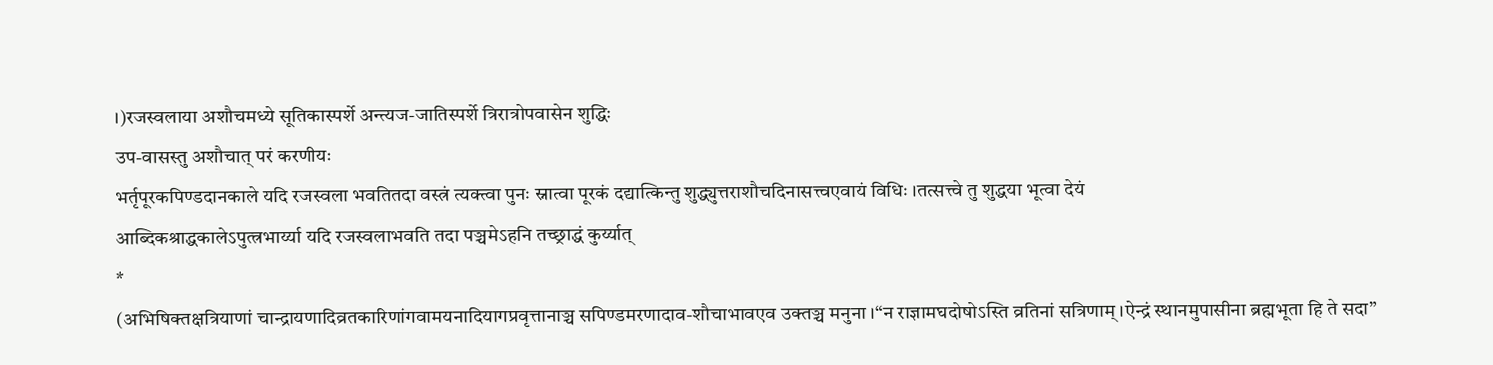।)रजस्वलाया अशौचमध्ये सूतिकास्पर्शे अन्त्यज-जातिस्पर्शे त्रिरात्रोपवासेन शुद्धिः
उप-वासस्तु अशौचात् परं करणीयः
भर्तृपूरकपिण्डदानकाले यदि रजस्वला भवतितदा वस्त्रं त्यक्त्वा पुनः स्नात्वा पूरकं दद्यात्किन्तु शुद्ध्युत्तराशौचदिनासत्त्वएवायं विधिः ।तत्सत्त्वे तु शुद्धया भूत्वा देयं
आब्दिकश्राद्धकालेऽपुत्त्रभार्य्या यदि रजस्वलाभवति तदा पञ्चमेऽहनि तच्छ्राद्धं कुर्य्यात्
*
(अभिषिक्तक्षत्रियाणां चान्द्रायणादिव्रतकारिणांगवामयनादियागप्रवृत्तानाञ्च सपिण्डमरणादाव-शौचाभावएव उक्तञ्च मनुना ।“न राज्ञामघदोषोऽस्ति व्रतिनां सत्रिणाम् ।ऐन्द्रं स्थानमुपासीना ब्रह्मभूता हि ते सदा”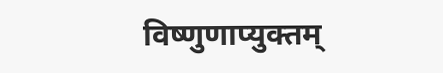विष्णुणाप्युक्तम्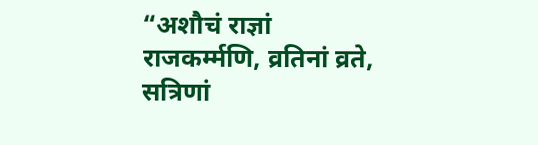“अशौचं राज्ञां राजकर्म्मणि, व्रतिनां व्रते, सत्रिणां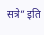सत्रे” इति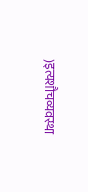)इत्यशौचव्यवस्था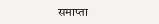समाप्ता